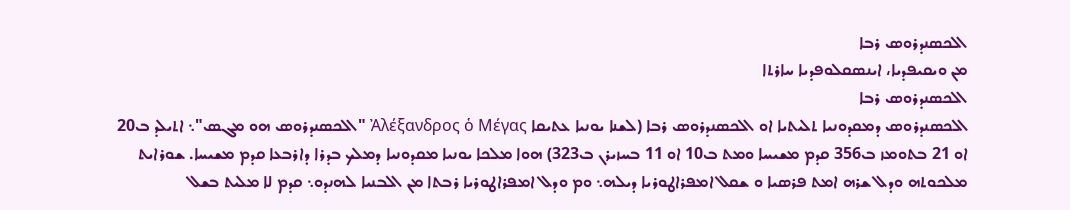ܐܠܟܣܢܕܪܘܣ ܪܒܐ
ܡܢ ܘܝܩܝܦܕܝܐ، ܐܝܢܣܩܠܘܦܕܝܐ ܚܐܪܬܐ
ܐܠܟܣܢܕܪܘܣ ܪܒܐ
ܐܠܟܣܢܕܪܘܣ ܕܡܩܕܘܢܝܐ ܬܠܝܬܝܐ ܐܘ ܐܠܟܣܢܕܪܘܣ ܪܒܐ (ܠܫܢܐ ܝܘܢܝܐ ܥܬܝܩܐ Ἀλέξανδρος ὁ Μέγας "ܐܠܟܣܢܕܪܘܣ ܗܘ ܡܓܣ"܆ ܐܬܝܠܕ ܒ20 ܐܘ 21 ܒܬܘܡܙ ܒ356 ܩܕܡ ܡܫܝܚܐ ܘܡܬ ܒ10 ܐܘ 11 ܒܚܙܝܪܢ ܒ323) ܗܘܐ ܡܠܟܐ ܝܘܢܝܐ ܡܩܕܘܢܝܐ ܕܡܠܟ ܒܕܪܐ ܕܐܪܒܥܐ ܩܕܡ ܡܫܝܚܐ. ܫܘܪܐܝܬ ܡܠܟܘܬܗ ܘܕܠ ܫܪܗ ܐܡܬ ܦܪܣܝܐ ܘ ܫܩܠ ܐܡܦܪܐܛܘܪܝܐ ܕܝܠܗ܆ ܘܡ ܘܕܠ ܐܡܦܪܐܛܘܪܝܐ ܪܒܬܐ ܡܢ ܐܠܒܢܝܐ ܠܗܢܕܘ܆ ܩܕܡ ܠܐ ܡܠܝܬ ܒܫܠ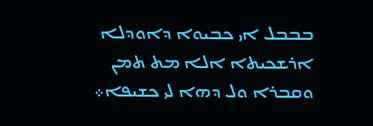ܒܒܒܠ ܐܝ ܟܒܝܘܐ ܕܐܘܕܠܐ ܐܪܫܟܝܬܐ ܐܠܐ ܡܬ ܬܡܢ ܘܩܒܪܐ ܘܠ ܕܗܐ ܠܝ ܟܫܝܦܐ܀